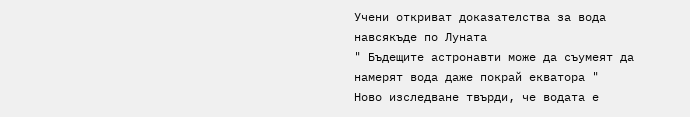Учени откриват доказателства за вода навсякъде по Луната
" Бъдещите астронавти може да съумеят да намерят вода даже покрай екватора "
Ново изследване твърди, че водата е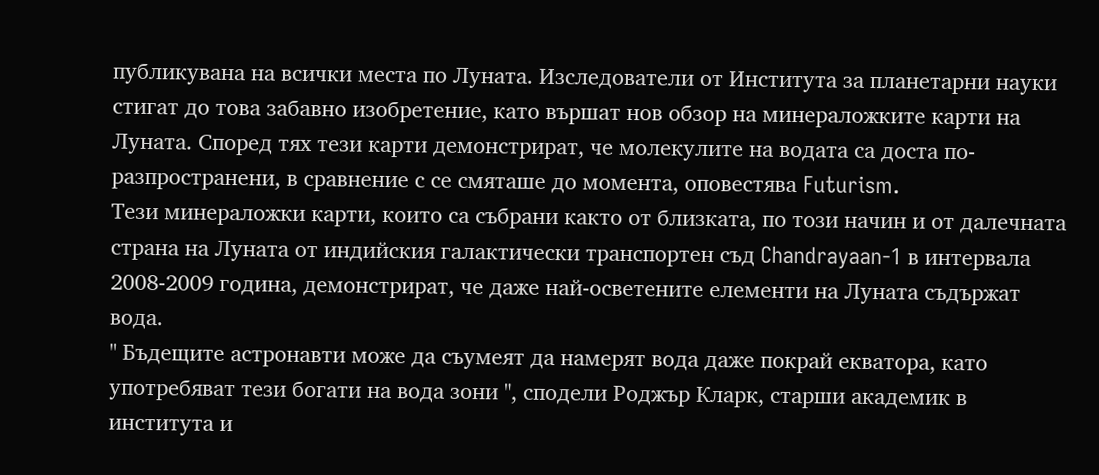публикувана на всички места по Луната. Изследователи от Института за планетарни науки стигат до това забавно изобретение, като вършат нов обзор на минераложките карти на Луната. Според тях тези карти демонстрират, че молекулите на водата са доста по-разпространени, в сравнение с се смяташе до момента, оповестява Futurism.
Тези минераложки карти, които са събрани както от близката, по този начин и от далечната страна на Луната от индийския галактически транспортен съд Chandrayaan-1 в интервала 2008-2009 година, демонстрират, че даже най-осветените елементи на Луната съдържат вода.
" Бъдещите астронавти може да съумеят да намерят вода даже покрай екватора, като употребяват тези богати на вода зони ", сподели Роджър Кларк, старши академик в института и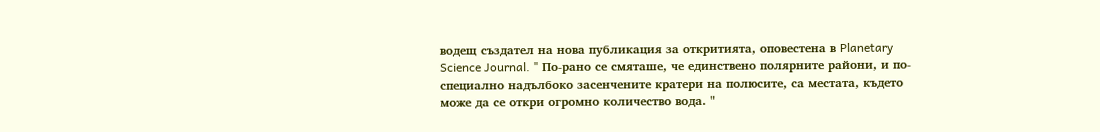водещ създател на нова публикация за откритията, оповестена в Planetary Science Journal. " По-рано се смяташе, че единствено полярните райони, и по-специално надълбоко засенчените кратери на полюсите, са местата, където може да се откри огромно количество вода. "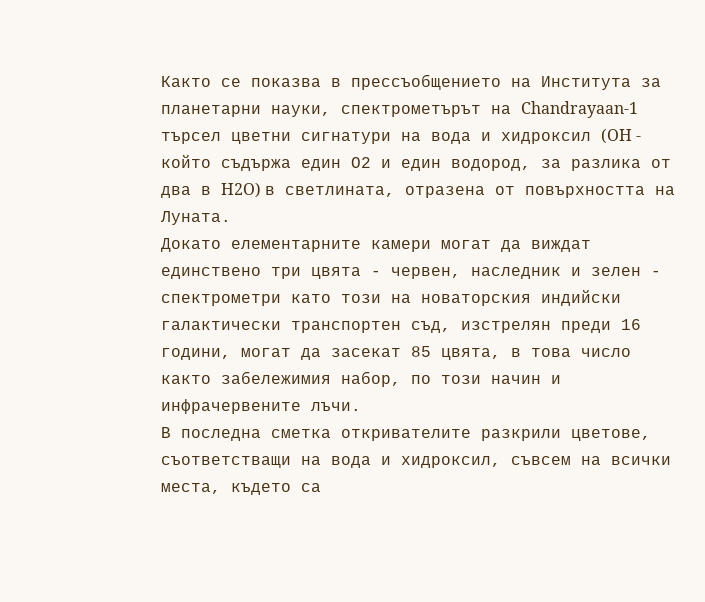Както се показва в прессъобщението на Института за планетарни науки, спектрометърът на Chandrayaan-1 търсел цветни сигнатури на вода и хидроксил (OH - който съдържа един О2 и един водород, за разлика от два в H2O) в светлината, отразена от повърхността на Луната.
Докато елементарните камери могат да виждат единствено три цвята - червен, наследник и зелен - спектрометри като този на новаторския индийски галактически транспортен съд, изстрелян преди 16 години, могат да засекат 85 цвята, в това число както забележимия набор, по този начин и инфрачервените лъчи.
В последна сметка откривателите разкрили цветове, съответстващи на вода и хидроксил, съвсем на всички места, където са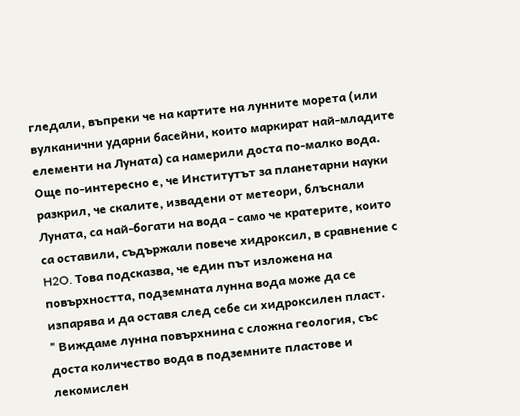гледали, въпреки че на картите на лунните морета (или вулканични ударни басейни, които маркират най-младите елементи на Луната) са намерили доста по-малко вода.
Още по-интересно е, че Институтът за планетарни науки разкрил, че скалите, извадени от метеори, блъснали Луната, са най-богати на вода - само че кратерите, които са оставили, съдържали повече хидроксил, в сравнение с H2O. Това подсказва, че един път изложена на повърхността, подземната лунна вода може да се изпарява и да оставя след себе си хидроксилен пласт.
" Виждаме лунна повърхнина с сложна геология, със доста количество вода в подземните пластове и лекомислен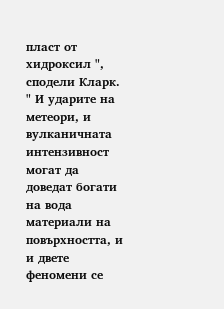пласт от хидроксил ", сподели Кларк. " И ударите на метеори, и вулканичната интензивност могат да доведат богати на вода материали на повърхността, и и двете феномени се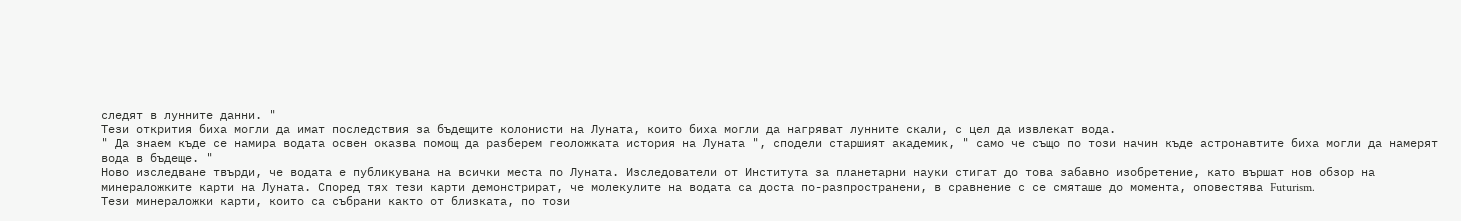следят в лунните данни. "
Тези открития биха могли да имат последствия за бъдещите колонисти на Луната, които биха могли да нагряват лунните скали, с цел да извлекат вода.
" Да знаем къде се намира водата освен оказва помощ да разберем геоложката история на Луната ", сподели старшият академик, " само че също по този начин къде астронавтите биха могли да намерят вода в бъдеще. "
Ново изследване твърди, че водата е публикувана на всички места по Луната. Изследователи от Института за планетарни науки стигат до това забавно изобретение, като вършат нов обзор на минераложките карти на Луната. Според тях тези карти демонстрират, че молекулите на водата са доста по-разпространени, в сравнение с се смяташе до момента, оповестява Futurism.
Тези минераложки карти, които са събрани както от близката, по този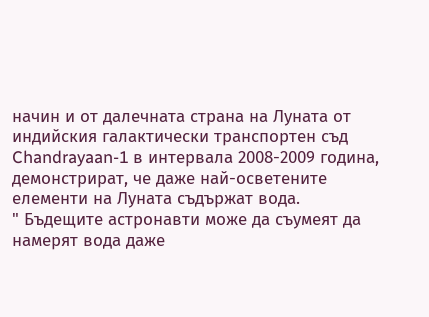начин и от далечната страна на Луната от индийския галактически транспортен съд Chandrayaan-1 в интервала 2008-2009 година, демонстрират, че даже най-осветените елементи на Луната съдържат вода.
" Бъдещите астронавти може да съумеят да намерят вода даже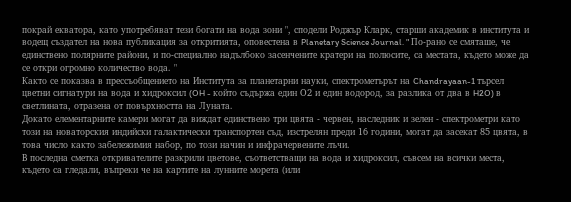покрай екватора, като употребяват тези богати на вода зони ", сподели Роджър Кларк, старши академик в института и водещ създател на нова публикация за откритията, оповестена в Planetary Science Journal. " По-рано се смяташе, че единствено полярните райони, и по-специално надълбоко засенчените кратери на полюсите, са местата, където може да се откри огромно количество вода. "
Както се показва в прессъобщението на Института за планетарни науки, спектрометърът на Chandrayaan-1 търсел цветни сигнатури на вода и хидроксил (OH - който съдържа един О2 и един водород, за разлика от два в H2O) в светлината, отразена от повърхността на Луната.
Докато елементарните камери могат да виждат единствено три цвята - червен, наследник и зелен - спектрометри като този на новаторския индийски галактически транспортен съд, изстрелян преди 16 години, могат да засекат 85 цвята, в това число както забележимия набор, по този начин и инфрачервените лъчи.
В последна сметка откривателите разкрили цветове, съответстващи на вода и хидроксил, съвсем на всички места, където са гледали, въпреки че на картите на лунните морета (или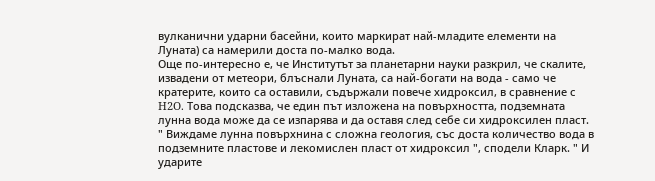вулканични ударни басейни, които маркират най-младите елементи на Луната) са намерили доста по-малко вода.
Още по-интересно е, че Институтът за планетарни науки разкрил, че скалите, извадени от метеори, блъснали Луната, са най-богати на вода - само че кратерите, които са оставили, съдържали повече хидроксил, в сравнение с H2O. Това подсказва, че един път изложена на повърхността, подземната лунна вода може да се изпарява и да оставя след себе си хидроксилен пласт.
" Виждаме лунна повърхнина с сложна геология, със доста количество вода в подземните пластове и лекомислен пласт от хидроксил ", сподели Кларк. " И ударите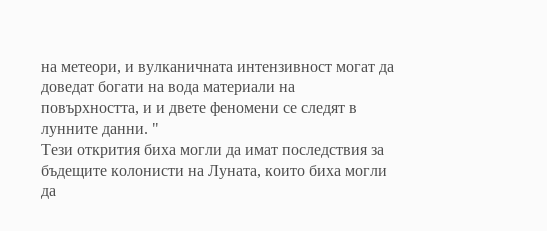на метеори, и вулканичната интензивност могат да доведат богати на вода материали на повърхността, и и двете феномени се следят в лунните данни. "
Тези открития биха могли да имат последствия за бъдещите колонисти на Луната, които биха могли да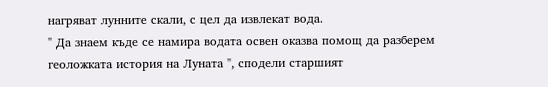нагряват лунните скали, с цел да извлекат вода.
" Да знаем къде се намира водата освен оказва помощ да разберем геоложката история на Луната ", сподели старшият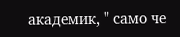академик, " само че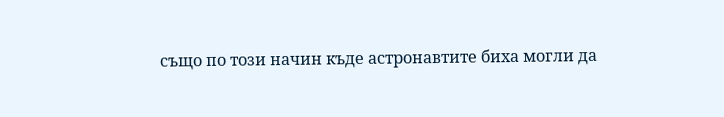също по този начин къде астронавтите биха могли да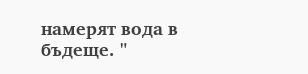намерят вода в бъдеще. "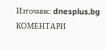Източник: dnesplus.bg
КОМЕНТАРИ